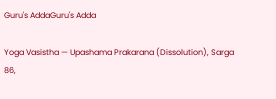Guru's AddaGuru's Adda

Yoga Vasistha — Upashama Prakarana (Dissolution), Sarga 86,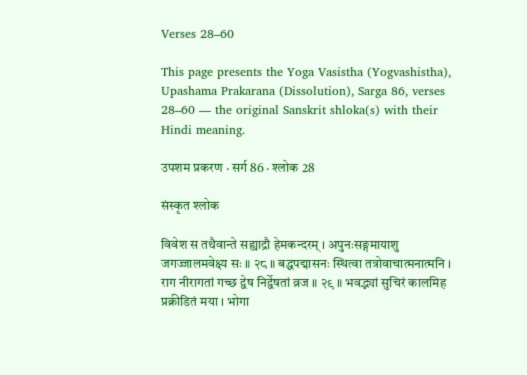Verses 28–60

This page presents the Yoga Vasistha (Yogvashistha), Upashama Prakarana (Dissolution), Sarga 86, verses 28–60 — the original Sanskrit shloka(s) with their Hindi meaning.

उपशम प्रकरण · सर्ग 86 · श्लोक 28

संस्कृत श्लोक

विवेश स तथैवान्ते सह्याद्रौ हेमकन्दरम् । अपुनःसङ्गमायाशु जगज्जालमवेक्ष्य सः ॥ २८ ॥ बद्धपद्मासनः स्थित्वा तत्रोवाचात्मनात्मनि । राग नीरागतां गच्छ द्वेष निर्द्वेषतां व्रज ॥ २९ ॥ भवद्भ्यां सुचिरं कालमिह प्रक्रीडितं मया । भोगा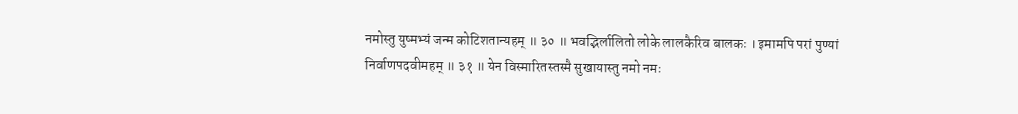नमोस्तु युष्मभ्यं जन्म कोटिशतान्यहम् ॥ ३० ॥ भवद्भिर्लालितो लोके लालकैरिव बालकः । इमामपि परां पुण्यां निर्वाणपदवीमहम् ॥ ३१ ॥ येन विस्मारितस्तस्मै सुखायास्तु नमो नमः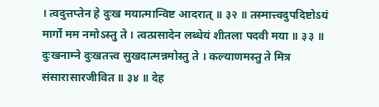। त्वदुत्तप्तेन हे दुःख मयात्मान्विष्ट आदरात् ॥ ३२ ॥ तस्मात्त्वदुपदिष्टोऽयं मार्गो मम नमोऽस्तु ते । त्वत्प्रसादेन लब्धेयं शीतला पदवी मया ॥ ३३ ॥ दुःखनाम्ने दुःखतत्त्व सुखदात्मन्नमोस्तु ते । कल्याणमस्तु ते मित्र संसारासारजीवित ॥ ३४ ॥ देह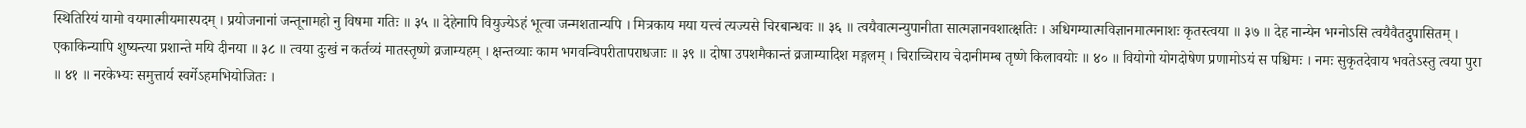स्थितिरियं यामो वयमात्मीयमास्पदम् । प्रयोजनानां जन्तूनामहो नु विषमा गतिः ॥ ३५ ॥ देहेनापि वियुज्येऽहं भूत्वा जन्मशतान्यपि । मित्रकाय मया यत्त्वं त्यज्यसे चिरबान्धवः ॥ ३६ ॥ त्वयैवात्मन्युपानीता सात्मज्ञानवशात्क्षतिः । अधिगम्यात्मविज्ञानमात्मनाशः कृतस्त्वया ॥ ३७ ॥ देह नान्येन भग्नोऽसि त्वयैवैतदुपासितम् । एकाकिन्यापि शुष्यन्त्या प्रशान्ते मयि दीनया ॥ ३८ ॥ त्वया दुःखं न कर्तव्यं मातस्तृष्णे व्रजाम्यहम् । क्षन्तव्याः काम भगवन्विपरीतापराधजाः ॥ ३९ ॥ दोषा उपशमैकान्तं व्रजाम्यादिश मङ्गलम् । चिराच्चिराय चेदानीमम्ब तृष्णे किलावयोः ॥ ४० ॥ वियोगो योगदोषेण प्रणामोऽयं स पश्चिमः । नमः सुकृतदेवाय भवतेऽस्तु त्वया पुरा ॥ ४१ ॥ नरकेभ्यः समुत्तार्य स्वर्गेऽहमभियोजितः ।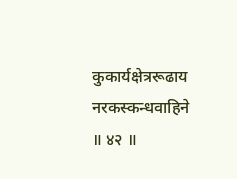कुकार्यक्षेत्ररूढाय नरकस्कन्धवाहिने ॥ ४२ ॥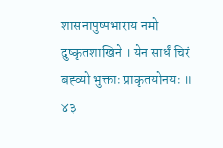शासनापुष्पभाराय नमो दुष्कृतशाखिने । येन सार्धं चिरं बह्व्यो भुक्ताः प्राकृतयोनयः ॥ ४३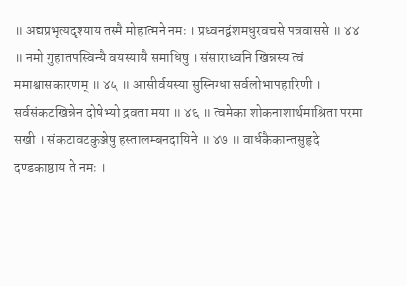॥ अद्यप्रभृत्यदृश्याय तस्मै मोहात्मने नमः । प्रध्वनद्वंशमधुरवचसे पत्रवाससे ॥ ४४ ॥ नमो गुहातपस्विन्यै वयस्यायै समाधिषु । संसाराध्वनि खिन्नस्य त्वं ममाश्वासकारणम् ॥ ४५ ॥ आसीर्वयस्या सुस्निग्धा सर्वलोभापहारिणी । सर्वसंकटखिन्नेन दोषेभ्यो द्रवता मया ॥ ४६ ॥ त्वमेका शोकनाशार्थमाश्रिता परमा सखी । संकटावटकुञ्जेषु हस्तालम्बनदायिने ॥ ४७ ॥ वार्धकैकान्तसुहृदे दण्डकाष्ठाय ते नमः ।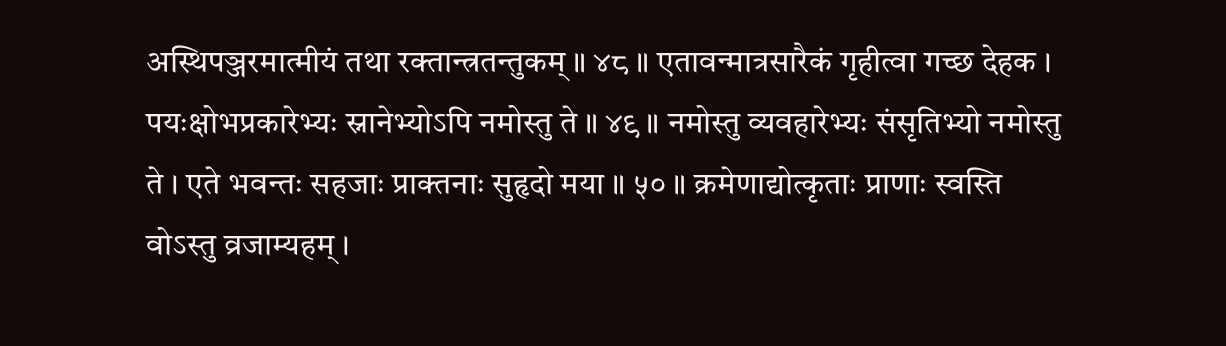अस्थिपञ्जरमात्मीयं तथा रक्तान्त्रतन्तुकम् ॥ ४८ ॥ एतावन्मात्रसारैकं गृहीत्वा गच्छ देहक । पयःक्षोभप्रकारेभ्यः स्नानेभ्योऽपि नमोस्तु ते ॥ ४९ ॥ नमोस्तु व्यवहारेभ्यः संसृतिभ्यो नमोस्तु ते । एते भवन्तः सहजाः प्राक्तनाः सुहृदो मया ॥ ५० ॥ क्रमेणाद्योत्कृताः प्राणाः स्वस्ति वोऽस्तु व्रजाम्यहम् ।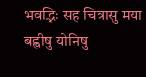भवद्भिः सह चित्रासु मया बह्वीषु योनिषु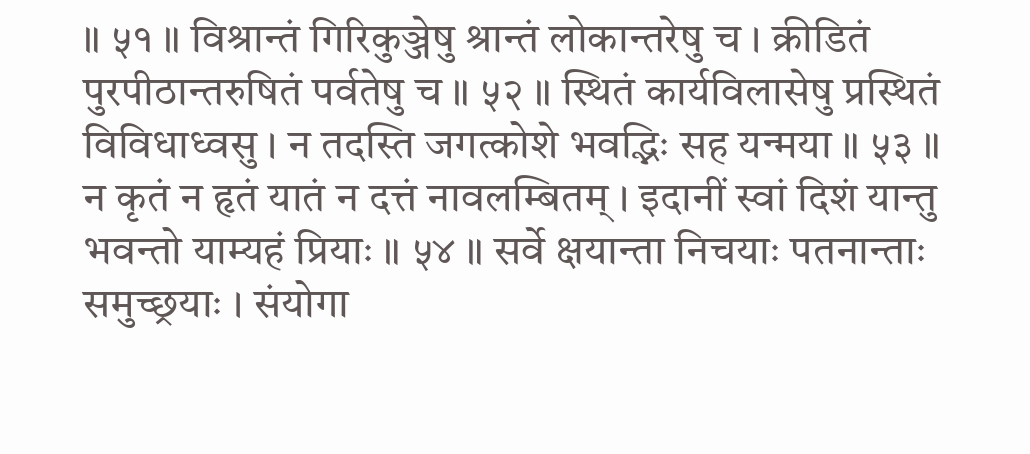॥ ५१ ॥ विश्रान्तं गिरिकुञ्जेषु श्रान्तं लोकान्तरेषु च । क्रीडितं पुरपीठान्तरुषितं पर्वतेषु च ॥ ५२ ॥ स्थितं कार्यविलासेषु प्रस्थितं विविधाध्वसु । न तदस्ति जगत्कोशे भवद्भिः सह यन्मया ॥ ५३ ॥ न कृतं न हृतं यातं न दत्तं नावलम्बितम् । इदानीं स्वां दिशं यान्तु भवन्तो याम्यहं प्रियाः ॥ ५४ ॥ सर्वे क्षयान्ता निचयाः पतनान्ताः समुच्छ्रयाः । संयोगा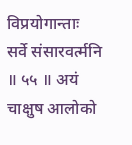विप्रयोगान्ताः सर्वे संसारवर्त्मनि ॥ ५५ ॥ अयं चाक्षुष आलोको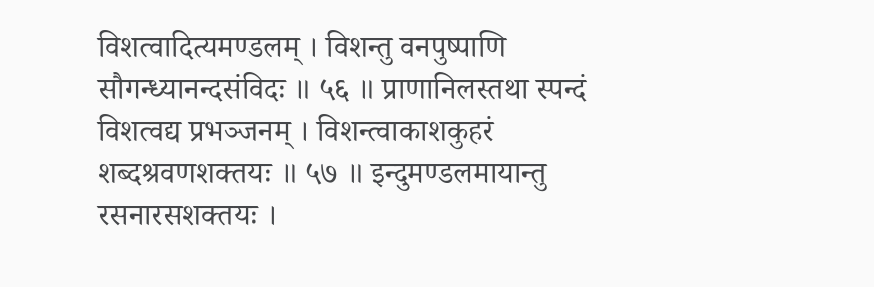विशत्वादित्यमण्डलम् । विशन्तु वनपुष्पाणि सौगन्ध्यानन्दसंविदः ॥ ५६ ॥ प्राणानिलस्तथा स्पन्दं विशत्वद्य प्रभञ्जनम् । विशन्त्वाकाशकुहरं शब्दश्रवणशक्तयः ॥ ५७ ॥ इन्दुमण्डलमायान्तु रसनारसशक्तयः ।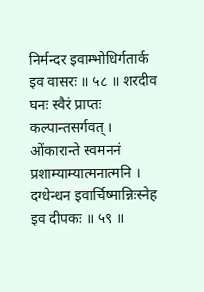निर्मन्दर इवाम्भोधिर्गतार्क इव वासरः ॥ ५८ ॥ शरदीव घनः स्वैरं प्राप्तः कल्पान्तसर्गवत् । ओंकारान्ते स्वमननं प्रशाम्याम्यात्मनात्मनि । दग्धेन्धन इवार्चिष्मान्निःस्नेह इव दीपकः ॥ ५९ ॥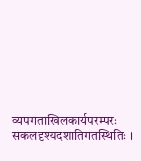व्यपगताखिलकार्यपरम्परः सकलदृश्यदशातिगतस्थितिः ।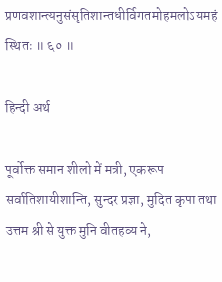प्रणवशान्त्यनुसंसृतिशान्तधीर्विगतमोहमलोऽयमहं स्थितः ॥ ६० ॥

हिन्दी अर्थ

पूर्वोक्त समान शीलो में मत्री, एकरूप सर्वातिशायीशान्ति, सुन्दर प्रज्ञा, मुदित कृपा तथा उत्तम श्री से युक्त मुनि वीतहव्य ने,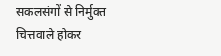सकलसंगों से निर्मुक्त चित्तवाले होकर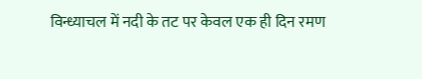विन्ध्याचल में नदी के तट पर केवल एक ही दिन रमण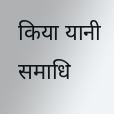किया यानी समाधि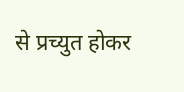से प्रच्युत होकर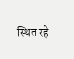स्थित रहे